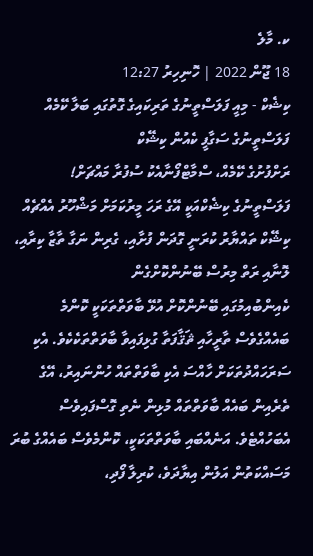ކ. މާލެ
18 ޖޫން 2022 | ހޮނިހިރު 12:27
ކިޝެކް - މިއީ ފަލަސްތީނުގެ ތަރިކައިގެ ގޮތުގައި ބަލާ ކޭމެއް
ފަލަސްތީނުގެ ސަގާފީ ކެއުން ކިޝޭކް
ރަށްފުށުގެ ކޭމެއް، ސްމާޓްފޯނާއެކު ސުފުރާ މައްޗަށް!
ފަލަސްތީނުގެ ކިޝެކްއަކީ އޭގެ ރަހަ މީރުކަމަށް މަޝްހޫރު އެއްޗެއް
ކިޝޭކް ތައްޔާރު ކުރަނީ ގޮދަން ފުށާއި، ގެރިން ނަގާ ތާޒާ ކިރާއި، ލޮނާއި ރަތް މިރުސް ބޭނުންކޮށްގެން
ކެއިންބުއިމުގައި ބޭނުންކޮށް އުޅޭ ބާވަތްތަކަކީ ކޮންމެ ބައެއްގެވެސް ތާރީހާއި ޘަޤާފަތާ ގުޅިފައިވާ ބާވަތްތަކެކެވެ. އެކި ސަރަހައްދުތަކަށް ހާއްސަ އެކި ބާވަތްތައް ހުންނައިރު، އޭގެ ތެރެއިން ބައެއް ބާވަތްތައް މުޅިން ނެތި ގޮސްފައިވެސް އެބަހުއްޓެވެ. އަނެއްބައި ބާވަތްތަކަކީ، ކޮންމެވެސް ބައެއްގެ ބުރަ މަސައްކަތުން އަލުން އިޔާދަވެ، ކުރިލާ ފޯދި،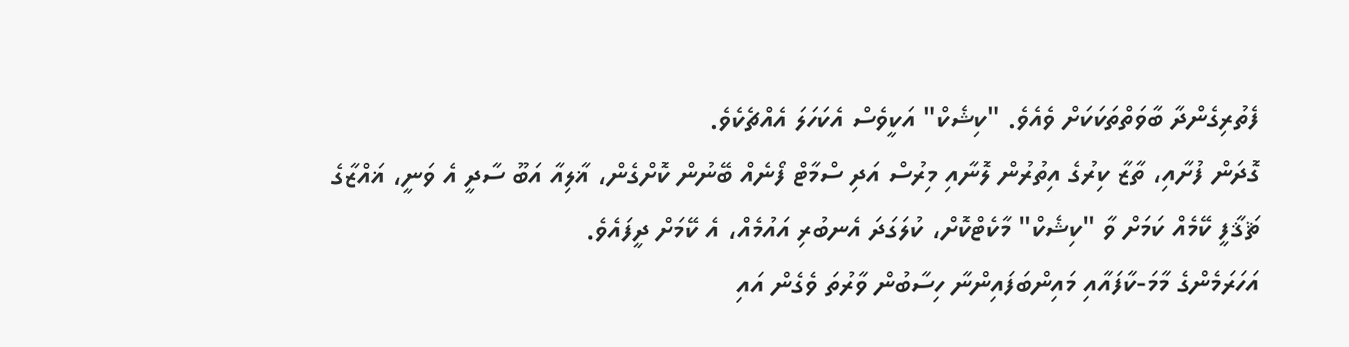ފެތުރިގެންދާ ބާވަތްތަކަކަށް ވެއެވެ. "ކިޝެކް" އަކީވެސް އެކަހަލަ އެއްޗެކެވެ.
ގޮދަން ފުށާއި، ތާޒާ ކިރުގެ އިތުރުން ލޮނާއި މިރުސް އަދި ސްމާޓް ފޯނެއް ބޭނުން ކޮށްގެން، ޣާލިއާ އަބޫ ސާދީ އެ ވަނީ، ޣައްޒާގެ ޘަޤާފީ ކޭމެއް ކަމަށް ވާ "ކިޝެކް" މާކެޓްކޮށް، ކުލަގަދަ އެނބުރި އައުމެއް، އެ ކޭމަށް ދީފައެވެ.
އަހަރަމެންގެ މާމަ-ކާފައާއި މައިންބަފައިންނާ ހިސާބުން ވާރުތަ ވެގެން އައި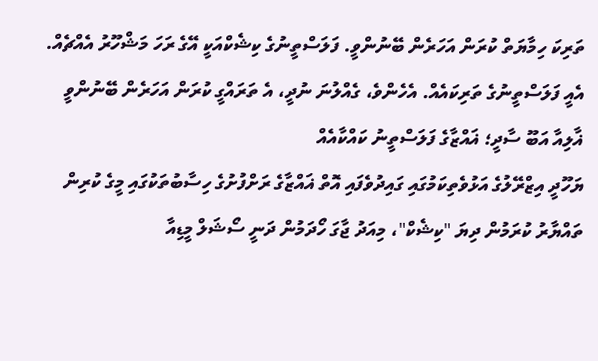ތަރިކަ ހިމާޔަތް ކުރަން އަހަރެން ބޭނުންވީ. ފަލަސްތީނުގެ ކިޝެކްއަކީ އޭގެ ރަހަ މަޝްހޫރު އެއްޗެއް. އެއީ ފަލަސްތީނުގެ ތަރިކައެއް. އެހެންވެ، ގެއްލުނަ ނުދީ، އެ ތަރައްގީ ކުރަން އަހަރެން ބޭނުންވީ
ޣާލިއާ އަބޫ ސާދީ؛ ޣައްޒާގެ ފަލަސްތީނު ކައްކާއެއް
ޔަހޫދީ އިޒްރޭލުގެ އަޅުވެތިކަމުގައި ގައިދުވެފައި އޮތް ޣައްޒާގެ ރަށްފުށުގެ ހިސާބުތަކުގައި މީގެ ކުރިން ތައްޔާރު ކުރަމުން ދިޔަ "ކިޝެކް"، މިއަދު ޖާގަ ހޯދަމުން ދަނީ ސޯޝަލް މީޑިއާ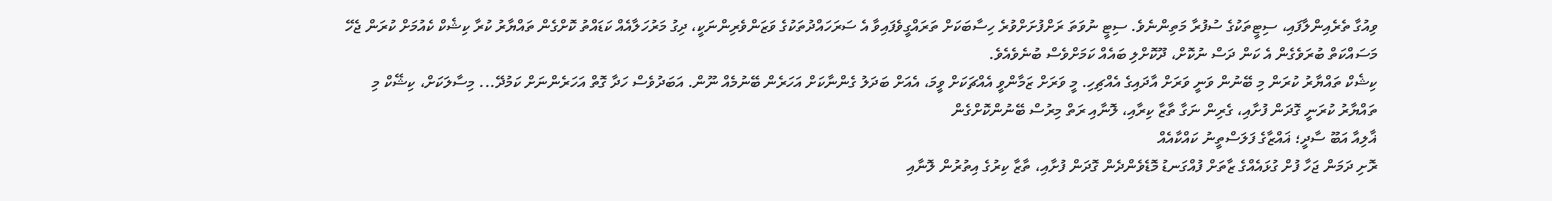ވިއުގާ ތެރެއިންލާފައި، ސިޓީތަކުގެ ސުފުރާ މަތިންނެވެ. ސިޓީ ނުވަތަ ރަށްފުށަށްވުރެ ހިސާބަކަށް ތަރައްގީވެފައިވާ އެ ސަރަހައްދުތަކުގެ ވަޒަންވެރިންނަކީ، ދިގު މަރުހަލާއެއް ކަޑައްތު ކޮށްގެން ތައްޔާރު ކުރާ ކިޝެކް ކެއުމަށް ކުރަން ޖެހޭ މަސައްކަތް ބުރަވެގެން އެ ކަން ދަސް ނުކޮށް، ދޫކޮށްލި ބައެއް ކަމަށްވެސް ބުނެވެއެވެ.
ކިޝެކް ތައްޔާރު ކުރަން މި ބޭނުން ވަނީ ވަރަށް އާދައިގެ އެއްޗިހި. މީ ވަރަށް ޒަމާންވީ އެއްޗަކަށް ވީމަ، އެއަށް ބަދަލު ގެންނާކަށް އަހަރެން ބޭނުމެއް ނޫން. އަބަދުވެސް ހަދާ ގޮތް އަހަރެންނަށް ކަމުދޭ... މިސާލަކަށް، ކިޝޭކް މި ތައްޔާރު ކުރަނީ ގޮދަން ފުށާއި، ގެރިން ނަގާ ތާޒާ ކިރާއި، ލޮނާއި ރަތް މިރުސް ބޭނުންކޮށްގެން
ޣާލިއާ އަބޫ ސާދީ؛ ޣައްޒާގެ ފަލަސްތީނު ކައްކާއެއް
ރޮށި ދަމަން ޖަހާ ފުށް ގުޅައެއްގެ ޒާތަށް ފުއްގަނޑު މޮޑެވެންދެން ގޮދަން ފުށާއި، ތާޒާ ކިރުގެ އިތުރުން ލޮނާއި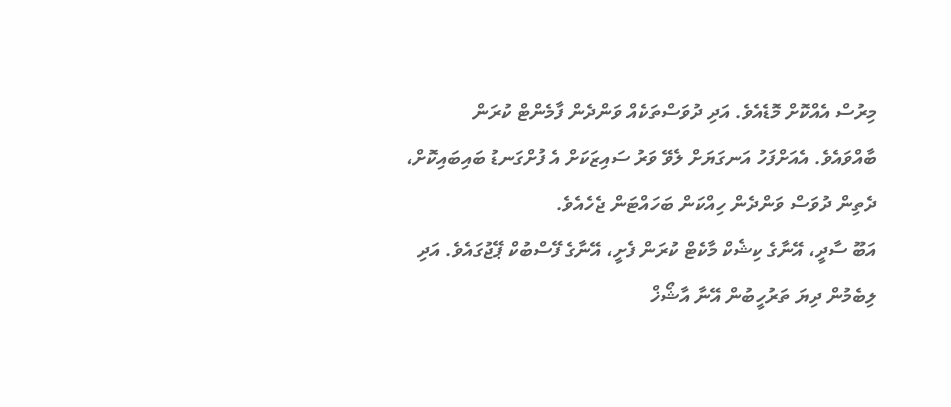މިރުސް އެއްކޮށް މޮޑެއެވެ. އަދި ދުވަސްތަކެއް ވަންދެން ފާމެންޓް ކުރަން ބާއްވައެވެ. އެއަށްފަހު އަނގަޔަށް ލެވޭ ވަރު ސައިޒަކަށް އެ ފުށްގަނޑު ބައިބައިކޮށް، ދެތިން ދުވަސް ވަންދެން ހިއްކަން ބަހައްޓަން ޖެހެއެވެ.
އަބޫ ސާދީ، އޭނާގެ ކިޝެކް މާކެޓް ކުރަން ފެށީ، އޭނާގެ ފޭސްބުކް ޕޭޖުގައެވެ. އަދި ލިބެމުން ދިޔަ ތަރުހީބުން އޭނާ އާޝޯޚް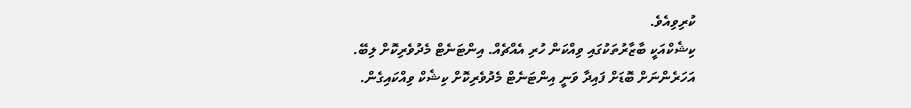ކުރިވިއެވެ.
ކިޝެކްއަކީ ބާޒާރުތަކުގައި ވިއްކަން ހުރި އެއްޗެއް. އިންޓަނެޓް މެދުވެރިކޮށް ލިބޭ. އަހަރެންނަށް ބޮޑަށް ފައިދާ ވަނީ އިންޓަނެޓް މެދުވެރިކޮށް ކިޝެކް ވިއްކައިގެން.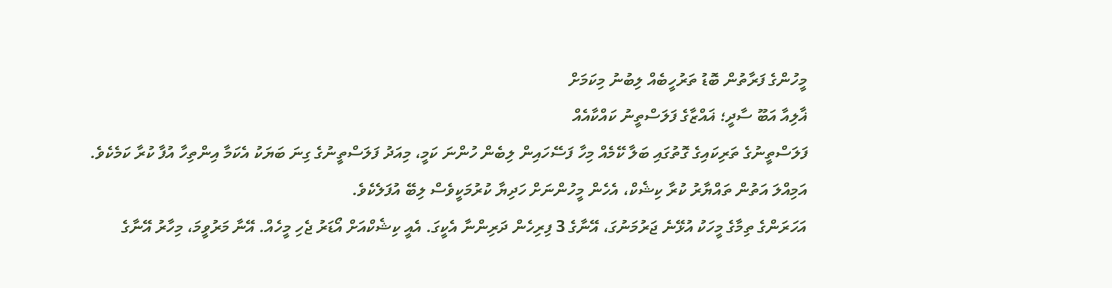މީހުންގެ ފަރާތުން ބޮޑު ތަރުހީބެއް ލިބުނު މިކަމަށް
ޣާލިއާ އަބޫ ސާދީ؛ ޣައްޒާގެ ފަލަސްތީނު ކައްކާއެއް
ފަލަސްތީނުގެ ތަރިކައިގެ ގޮތުގައި ބަލާ ކޭމެއް މިހާ ފަސޭހައިން ލިބެން ހުންނަ ކަމީ، މިއަދު ފަލަސްތީނުގެ ގިނަ ބަޔަކު އެކަމާ އިންތިހާ އުފާ ކުރާ ކަމެކެވެ. އަމިއްލަ އަތުން ތައްޔާރު ކުރާ ކިޝެކް، އެހެން މީހުންނަށް ހަދިޔާ ކުރުމަކީވެސް ލިބޭ އުފަލެކެވެ.
އަހަރަންގެ ތިމާގެ މީހަކު އުޅޭނެ ޖަރުމަނުގަ، އޭނާގެ 3 ފިރިހެން ދަރިންނާ އެކީގަ. އެއީ ކިޝެކްއަށް އޯޑަރު ޖެހި މީހެއް. އޭނާ މަރުވީމަ، މިހާރު އޭނާގެ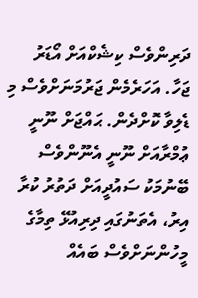ދަރިންވެސް ކިޝެކްއަށް އޯޑަރު ޖަހާ. އަހަރެމެން ޖަރުމަނަށްވެސް މި ޑެލިވާ ކޮށްދެން. ޙައްޖަށް ނޫނީ ޢުމްރާއަށް ނޫނީ އެނޫންވެސް ބޭނުމަކު ސައުދީއަށް ދަތުރު ކުރާ އިރު، އެތަނުގައި ދިރިއުޅޭ ތިމާގެ މީހުންނަށްވެސް ބައެއް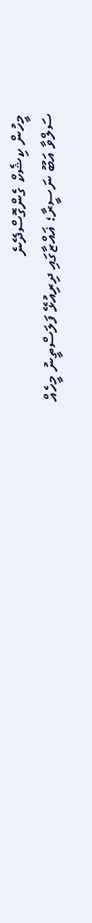މީހުން ކިޝެކް ގެންގޮސްދޭނެ
ސަލްވާ އަބޫ ނަސީރާ؛ ޣައްޒާގައި ދިރިއުޅޭ ފަލަސްތީނު މީހެއް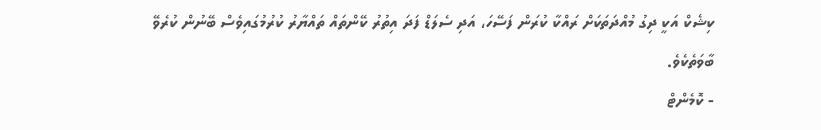ކިޝެކް އަކީ ދިގު މުއްދަތަކަށް ރައްކާ ކުރަން ފަސޭހަ، އަދި ސެލަޑް ފަދަ އިތުރު ކޭންތައް ތައްޔާރު ކުރުމުގައިވެސް ބޭނުން ކުރެވޭ ބާވަތެކެވެ.
- ކޮމެންޓް